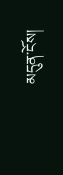མདུན་ངོས།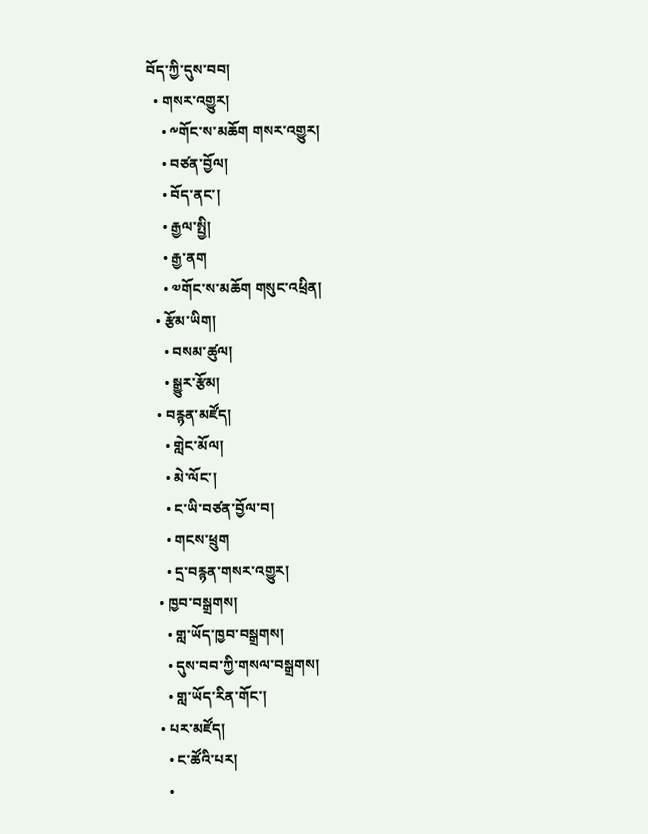བོད་ཀྱི་དུས་བབ།
  • གསར་འགྱུར།
    • ༸གོང་ས་མཆོག གསར་འགྱུར།
    • བཙན་བྱོལ།
    • བོད་ནང་།
    • རྒྱལ་སྤྱི།
    • རྒྱ་ནག
    • ༧གོང་ས་མཆོག གསུང་འཕྲིན།
  • རྩོམ་ཡིག།
    • བསམ་ཚུལ།
    • སྒྱུར་རྩོམ།
  • བརྙན་མཛོད།
    • གླེང་མོལ།
    • མེ་ལོང་།
    • ང་ཡི་བཙན་བྱོལ་བ།
    • གངས་ཕྲུག
    • དྲ་བརྙན་གསར་འགྱུར།
  • ཁྱབ་བསྒྲགས།
    • གླ་ཡོད་ཁྱབ་བསྒྲགས།
    • དུས་བབ་ཀྱི་གསལ་བསྒྲགས།
    • གླ་ཡོད་རིན་གོང་།
  • པར་མཛོད།
    • ང་ཚོའི་པར།
    •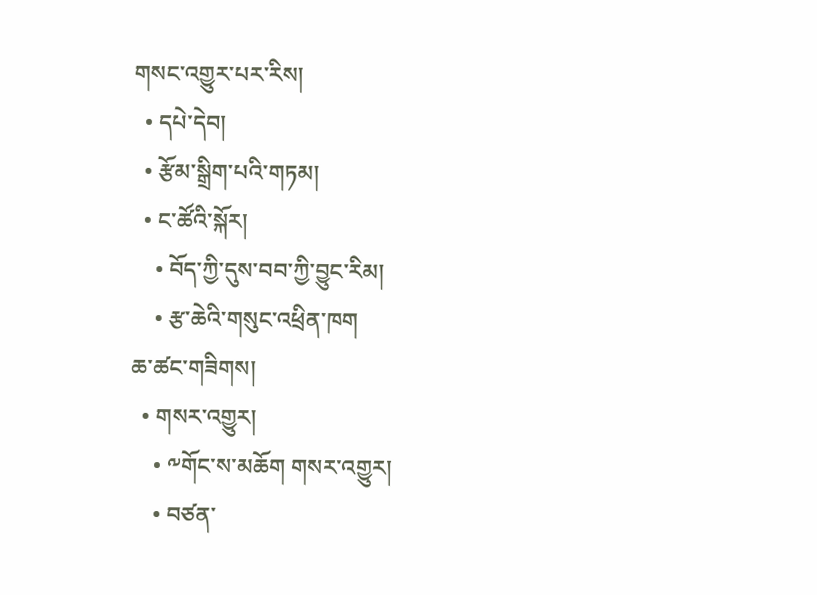གསང་འགྱུར་པར་རིས།
  • དཔེ་དེབ།
  • རྩོམ་སྒྲིག་པའི་གཏམ།
  • ང་ཚོའི་སྐོར།
    • བོད་ཀྱི་དུས་བབ་ཀྱི་བྱུང་རིམ།
    • རྩ་ཆེའི་གསུང་འཕྲིན་ཁག
ཆ་ཚང་གཟིགས།
  • གསར་འགྱུར།
    • ༸གོང་ས་མཆོག གསར་འགྱུར།
    • བཙན་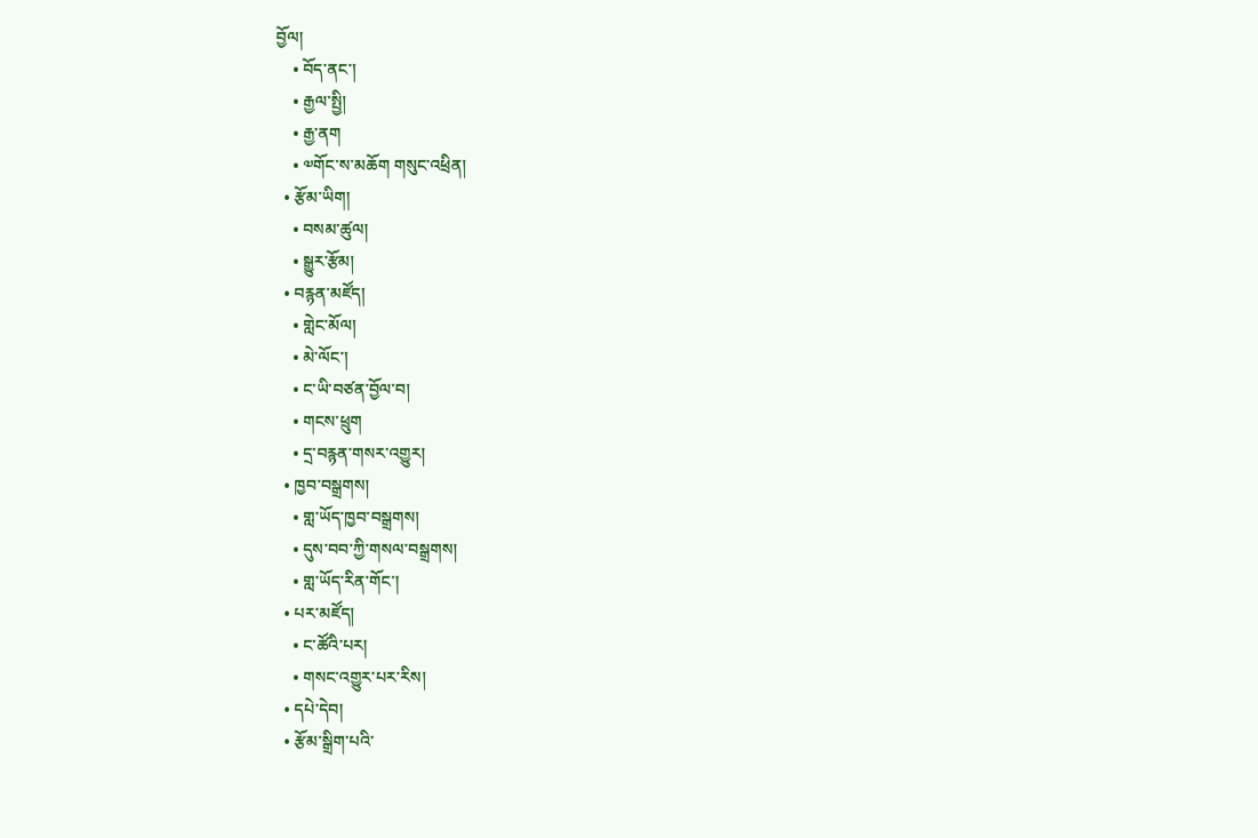བྱོལ།
    • བོད་ནང་།
    • རྒྱལ་སྤྱི།
    • རྒྱ་ནག
    • ༧གོང་ས་མཆོག གསུང་འཕྲིན།
  • རྩོམ་ཡིག།
    • བསམ་ཚུལ།
    • སྒྱུར་རྩོམ།
  • བརྙན་མཛོད།
    • གླེང་མོལ།
    • མེ་ལོང་།
    • ང་ཡི་བཙན་བྱོལ་བ།
    • གངས་ཕྲུག
    • དྲ་བརྙན་གསར་འགྱུར།
  • ཁྱབ་བསྒྲགས།
    • གླ་ཡོད་ཁྱབ་བསྒྲགས།
    • དུས་བབ་ཀྱི་གསལ་བསྒྲགས།
    • གླ་ཡོད་རིན་གོང་།
  • པར་མཛོད།
    • ང་ཚོའི་པར།
    • གསང་འགྱུར་པར་རིས།
  • དཔེ་དེབ།
  • རྩོམ་སྒྲིག་པའི་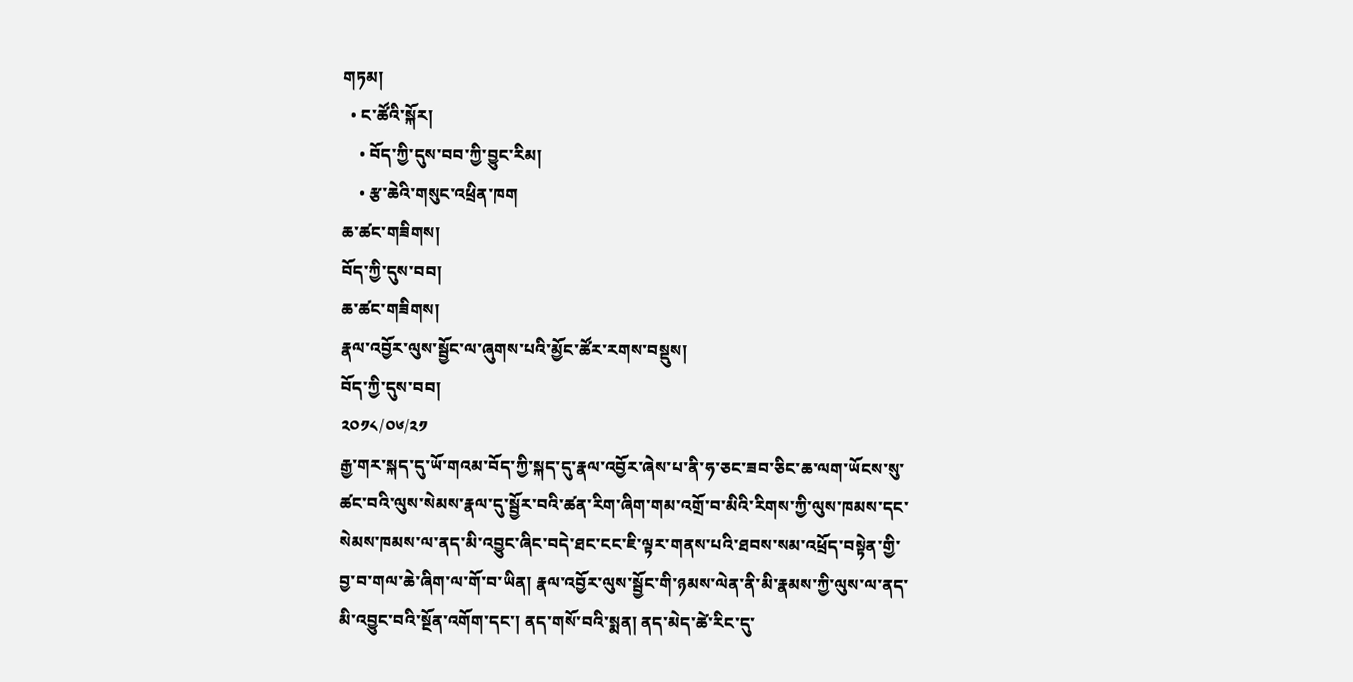གཏམ།
  • ང་ཚོའི་སྐོར།
    • བོད་ཀྱི་དུས་བབ་ཀྱི་བྱུང་རིམ།
    • རྩ་ཆེའི་གསུང་འཕྲིན་ཁག
ཆ་ཚང་གཟིགས།
བོད་ཀྱི་དུས་བབ།
ཆ་ཚང་གཟིགས།
རྣལ་འབྱོར་ལུས་སྦྱོང་ལ་ཞུགས་པའི་མྱོང་ཚོར་རགས་བསྡུས།
བོད་ཀྱི་དུས་བབ།
༢༠༡༨/༠༦/༢༡
རྒྱ་གར་སྐད་དུ་ཡོ་གའམ་བོད་ཀྱི་སྐད་དུ་རྣལ་འབྱོར་ཞེས་པ་ནི་ཧ་ཅང་ཟབ་ཅིང་ཆ་ལག་ཡོངས་སུ་ཚང་བའི་ལུས་སེམས་རྣལ་དུ་སྦྱོར་བའི་ཚན་རིག་ཞིག་གམ་འགྲོ་བ་མིའི་རིགས་ཀྱི་ལུས་ཁམས་དང་སེམས་ཁམས་ལ་ནད་མི་འབྱུང་ཞིང་བདེ་ཐང་ངང་ཇི་ལྟར་གནས་པའི་ཐབས་སམ་འཕྲོད་བསྟེན་གྱི་བྱ་བ་གལ་ཆེ་ཞིག་ལ་གོ་བ་ཡིན། རྣལ་འབྱོར་ལུས་སྦྱོང་གི་ཉམས་ལེན་ནི་མི་རྣམས་ཀྱི་ལུས་ལ་ནད་མི་འབྱུང་བའི་སྔོན་འགོག་དང་། ནད་གསོ་བའི་སྨན། ནད་མེད་ཚེ་རིང་དུ་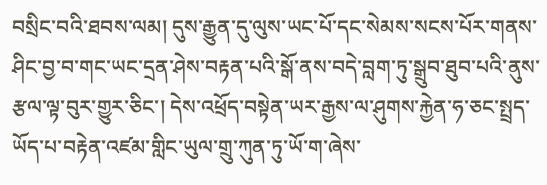བསྲིང་བའི་ཐབས་ལམ། དུས་རྒྱུན་དུ་ལུས་ཡང་པོ་དང་སེམས་སངས་པོར་གནས་ཤིང་བྱ་བ་གང་ཡང་དྲན་ཤེས་བརྟན་པའི་སྒོ་ནས་བདེ་བླག་ཏུ་སྒྲུབ་ཐུབ་པའི་ནུས་རྩལ་ལྟ་བུར་གྱུར་ཅིང་། དེས་འཕྲོད་བསྟེན་ཡར་རྒྱས་ལ་ཤུགས་རྐྱེན་ཧ་ཅང་སྤྲད་ཡོད་པ་བརྟེན་འཛམ་གླིང་ཡུལ་གྲུ་ཀུན་ཏུ་ཡོ་ག་ཞེས་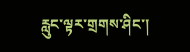རླུང་ལྟར་གྲགས་ཤིང་།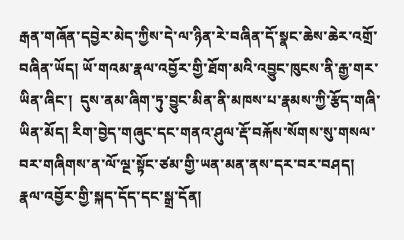རྒན་གཞོན་དབྱེར་མེད་ཀྱིས་དེ་ལ་ཉིན་རེ་བཞིན་དོ་སྣང་ཆེས་ཆེར་འགྲོ་བཞིན་ཡོད། ཡོ་གའམ་རྣལ་འབྱོར་གྱི་ཐོག་མའི་འབྱུང་ཁུངས་ནི་རྒྱ་གར་ཡིན་ཞིང་།  དུས་ནམ་ཞིག་ཏུ་བྱུང་མིན་ནི་མཁས་པ་རྣམས་ཀྱི་རྩོད་གཞི་ཡིན་མོད། རིག་བྱེད་གཞུང་དང་གནའ་ཤུལ་རྡོ་བརྐོས་སོགས་སུ་གསལ་བར་གཞིགས་ན་ལོ་ལྔ་སྟོང་ཙམ་གྱི་ཡན་མན་ནས་དར་བར་བཤད།
རྣལ་འབྱོར་གྱི་སྐད་དོད་དང་སྒྲ་དོན།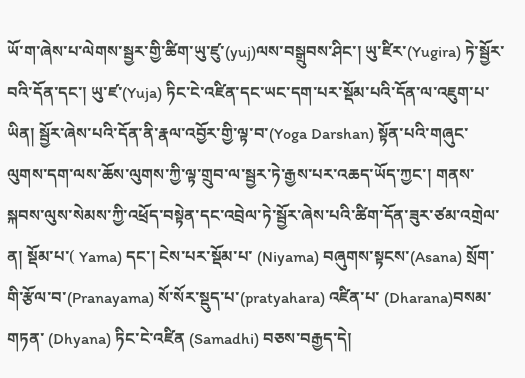ཡོ་ག་ཞེས་པ་ལེགས་སྦྱར་གྱི་ཚིག་ཡུ་ཛུ་(yuj)ལས་བསྒྲུབས་ཤིང་། ཡུ་ཛིར་(Yugira) ཏེ་སྦྱོར་བའི་དོན་དང་། ཡུ་ཛ་(Yuja) ཏིང་ངེ་འཛིན་དང་ཡང་དག་པར་སྡོམ་པའི་དོན་ལ་འཇུག་པ་ཡིན། སྦྱོར་ཞེས་པའི་དོན་ནི་རྣལ་འབྱོར་གྱི་ལྟ་བ་(Yoga Darshan) སྟོན་པའི་གཞུང་ལུགས་དག་ལས་ཆོས་ལུགས་ཀྱི་ལྟ་གྲུབ་ལ་སྦྱར་ཏེ་རྒྱས་པར་འཆད་ཡོད་ཀྱང་། གནས་སྐབས་ལུས་སེམས་ཀྱི་འཕྲོད་བསྟེན་དང་འབྲེལ་ཏེ་སྦྱོར་ཞེས་པའི་ཚིག་དོན་ཟུར་ཙམ་འགྲེལ་ན། སྡོམ་པ་( Yama) དང་། ངེས་པར་སྡོམ་པ་ (Niyama) བཞུགས་སྟངས་(Asana) སྲོག་གི་རྩོལ་བ་(Pranayama) སོ་སོར་སྡུད་པ་(pratyahara) འཛིན་པ་ (Dharana)བསམ་གཏན་ (Dhyana) ཏིང་ངེ་འཛིན (Samadhi) བཅས་བརྒྱད་དེ།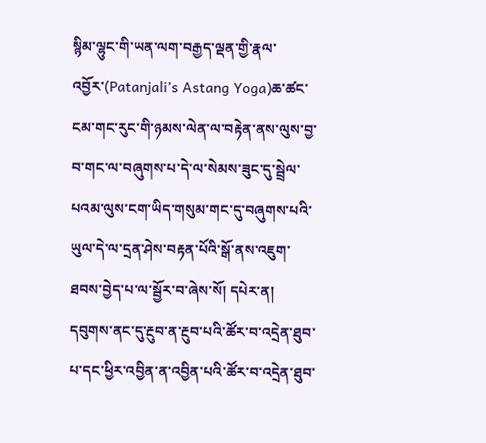སྙིམ་ལྷུང་གི་ཡན་ལག་བརྒྱད་ལྡན་གྱི་རྣལ་འབྱོར་(Patanjali’s Astang Yoga)ཆ་ཚང་ངམ་གང་རུང་གི་ཉམས་ལེན་ལ་བརྟེན་ནས་ལུས་བྱ་བ་གང་ལ་བཞུགས་པ་དེ་ལ་སེམས་ཟུང་དུ་སྦྲེལ་པའམ་ལུས་ངག་ཡིད་གསུམ་གང་དུ་བཞུགས་པའི་ཡུལ་དེ་ལ་དྲན་ཤེས་བརྟན་པོའི་སྒོ་ནས་འཇུག་ཐབས་བྱེད་པ་ལ་སྦྱོར་བ་ཞེས་སོ། དཔེར་ན། དབུགས་ནང་དུ་རྔུབ་ན་རྔུབ་པའི་ཚོར་བ་འདྲེན་ཐུབ་པ་དང་ཕྱིར་འབྱིན་ན་འབྱིན་པའི་ཚོར་བ་འདྲེན་ཐུབ་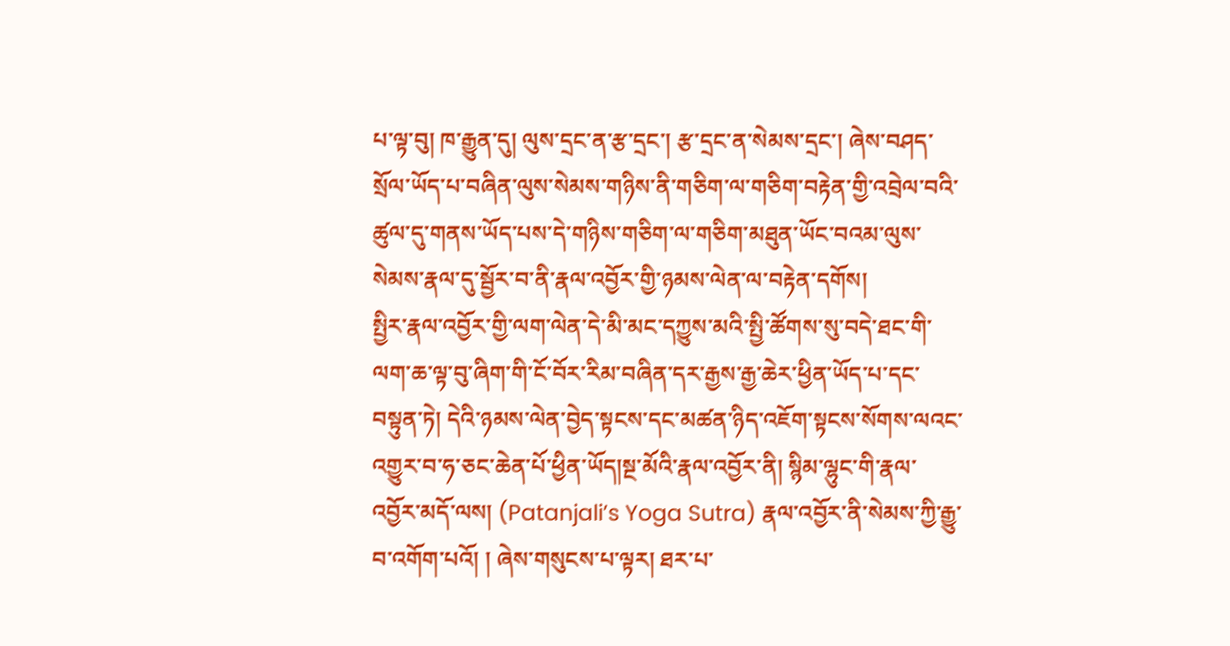པ་ལྟ་བུ། ཁ་རྒྱུན་དུ། ལུས་དྲང་ན་རྩ་དྲང་། རྩ་དྲང་ན་སེམས་དྲང་། ཞེས་བཤད་སྲོལ་ཡོད་པ་བཞིན་ལུས་སེམས་གཉིས་ནི་གཅིག་ལ་གཅིག་བརྟེན་གྱི་འབྲེལ་བའི་ཚུལ་དུ་གནས་ཡོད་པས་དེ་གཉིས་གཅིག་ལ་གཅིག་མཐུན་ཡོང་བའམ་ལུས་སེམས་རྣལ་དུ་སྦྱོར་བ་ནི་རྣལ་འབྱོར་གྱི་ཉམས་ལེན་ལ་བརྟེན་དགོས།
སྤྱིར་རྣལ་འབྱོར་གྱི་ལག་ལེན་དེ་མི་མང་དཀྱུས་མའི་སྤྱི་ཚོགས་སུ་བདེ་ཐང་གི་ལག་ཆ་ལྟ་བུ་ཞིག་གི་ངོ་བོར་རིམ་བཞིན་དར་རྒྱས་རྒྱ་ཆེར་ཕྱིན་ཡོད་པ་དང་བསྟུན་ཏེ། དེའི་ཉམས་ལེན་བྱེད་སྟངས་དང་མཚན་ཉིད་འཇོག་སྟངས་སོགས་ལའང་འགྱུར་བ་ཧ་ཅང་ཆེན་པོ་ཕྱིན་ཡོད།སྔ་མོའི་རྣལ་འབྱོར་ནི། སྙིམ་ལྷུང་གི་རྣལ་འབྱོར་མདོ་ལས། (Patanjali’s Yoga Sutra) རྣལ་འབྱོར་ནི་སེམས་ཀྱི་རྒྱུ་བ་འགོག་པའོ། ། ཞེས་གསུངས་པ་ལྟར། ཐར་པ་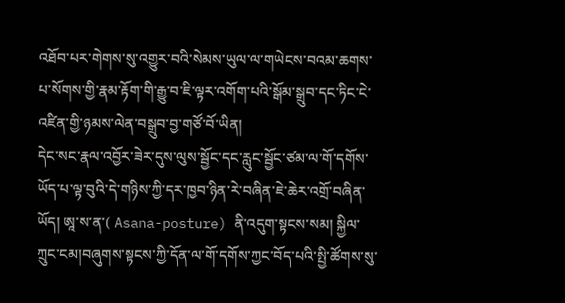འཐོབ་པར་གེགས་སུ་འགྱུར་བའི་སེམས་ཡུལ་ལ་གཡེངས་བའམ་ཆགས་པ་སོགས་གྱི་རྣམ་རྟོག་གི་རྒྱུ་བ་ཇི་ལྟར་འགོག་པའི་སྒོམ་སྒྲུབ་དང་ཏིང་ངེ་འཛིན་གྱི་ཉམས་ལེན་བསྒྲུབ་བྱ་གཙོ་བོ་ཡིན།
དེང་སང་རྣལ་འབྱོར་ཟེར་དུས་ལུས་སྦྱོང་དང་རླུང་སྦྱོང་ཙམ་ལ་གོ་དགོས་ཡོད་པ་ལྟ་བུའི་དེ་གཉིས་ཀྱི་དར་ཁྱབ་ཉིན་རེ་བཞིན་ཇེ་ཆེར་འགྲོ་བཞིན་ཡོད། ཨཱ་ས་ན་( Asana-posture) ནི་འདུག་སྟངས་སམ། སྐྱིལ་ཀྲུང་ངམ།བཞུགས་སྟངས་ཀྱི་དོན་ལ་གོ་དགོས་ཀྱང་བོད་པའི་སྤྱི་ཚོགས་སུ་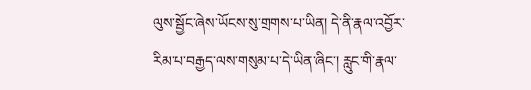ལུས་སྦྱོང་ཞེས་ཡོངས་སུ་གྲགས་པ་ཡིན། དེ་ནི་རྣལ་འབྱོར་རིམ་པ་བརྒྱད་ལས་གསུམ་པ་དེ་ཡིན་ཞིང་། རླུང་གི་རྣལ་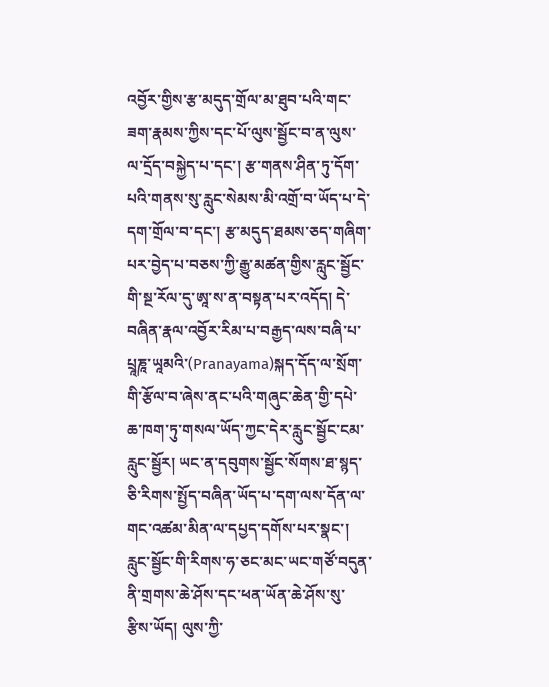འབྱོར་གྱིས་རྩ་མདུད་གྲོལ་མ་ཐུབ་པའི་གང་ཟག་རྣམས་ཀྱིས་དང་པོ་ལུས་སྦྱོང་བ་ན་ལུས་ལ་དྲོད་བསྐྱེད་པ་དང་། རྩ་གནས་ཤིན་ཏུ་དོག་པའི་གནས་སུ་རླུང་སེམས་མི་འགྲོ་བ་ཡོད་པ་དེ་དག་གྲོལ་བ་དང་། རྩ་མདུད་ཐམས་ཅད་གཞིག་པར་བྱེད་པ་བཅས་ཀྱི་རྒྱུ་མཚན་གྱིས་རླུང་སྦྱོང་གི་སྔ་རོལ་དུ་ཨཱ་ས་ན་བསྟན་པར་འདོད། དེ་བཞིན་རྣལ་འབྱོར་རིམ་པ་བརྒྱད་ལས་བཞི་པ་པྲཱཎཱ་ཡཱམའི་(Pranayama)སྐད་དོད་ལ་སྲོག་གི་རྩོལ་བ་ཞེས་ནང་པའི་གཞུང་ཆེན་གྱི་དཔེ་ཆ་ཁག་ཏུ་གསལ་ཡོད་ཀྱང་དེར་རླུང་སྦྱོང་ངམ་རླུང་སྦྱོར། ཡང་ན་དབུགས་སྦྱོང་སོགས་ཐ་སྙད་ཅི་རིགས་སྤྱོད་བཞིན་ཡོད་པ་དག་ལས་དོན་ལ་གང་འཚམ་མིན་ལ་དཔྱད་དགོས་པར་སྣང་། རླུང་སྦྱོང་གི་རིགས་ཧ་ཅང་མང་ཡང་གཙོ་བདུན་ནི་གྲགས་ཆེ་ཤོས་དང་ཕན་ཡོན་ཆེ་ཤོས་སུ་རྩིས་ཡོད། ལུས་ཀྱི་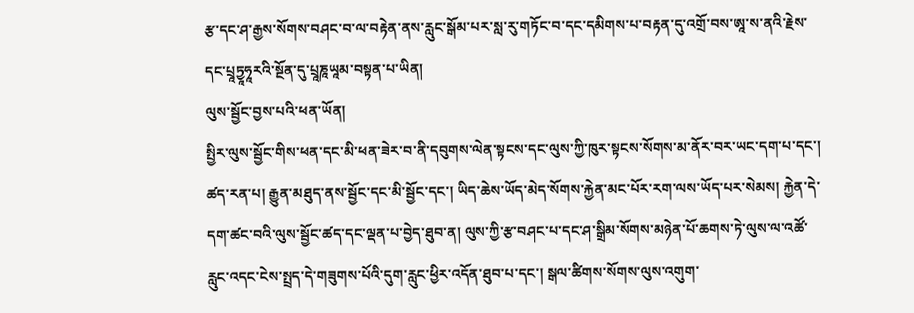རྩ་དང་ཤ་རྒྱས་སོགས་བཤང་བ་ལ་བརྟེན་ནས་རླུང་སྒོམ་པར་སླ་རུ་གཏོང་བ་དང་དམིགས་པ་བརྟན་དུ་འགྲོ་བས་ཨཱ་ས་ནའི་རྗེས་དང་པྲཱཏྱཱཧཱརའི་སྔོན་དུ་པྲཱཎཱཡཱམ་བསྟན་པ་ཡིན།
ལུས་སྦྱོང་བྱས་པའི་ཕན་ཡོན།
སྤྱིར་ལུས་སྦྱོང་གིས་ཕན་དང་མི་ཕན་ཟེར་བ་ནི་དབུགས་ལེན་སྟངས་དང་ལུས་ཀྱི་ཁུར་སྟངས་སོགས་མ་ནོར་བར་ཡང་དག་པ་དང་། ཚད་རན་པ། རྒྱུན་མཐུད་ནས་སྦྱོང་དང་མི་སྦྱོང་དང་། ཡིད་ཆེས་ཡོད་མེད་སོགས་རྐྱེན་མང་པོར་རག་ལས་ཡོད་པར་སེམས། རྐྱེན་དེ་དག་ཚང་བའི་ལུས་སྦྱོང་ཚད་དང་ལྡན་པ་བྱེད་ཐུབ་ན། ལུས་ཀྱི་རྩ་བཤང་པ་དང་ཤ་སྒྲིམ་སོགས་མཉེན་པོ་ཆགས་ཏེ་ལུས་ལ་འཚོ་རླུང་འདང་ངེས་སྤྲད་དེ་གཟུགས་པོའི་དུག་རླུང་ཕྱིར་འདོན་ཐུབ་པ་དང་། སྒལ་ཚིགས་སོགས་ལུས་འགུག་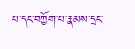པ་དང་བཀྱོག་པ་རྣམས་དྲང་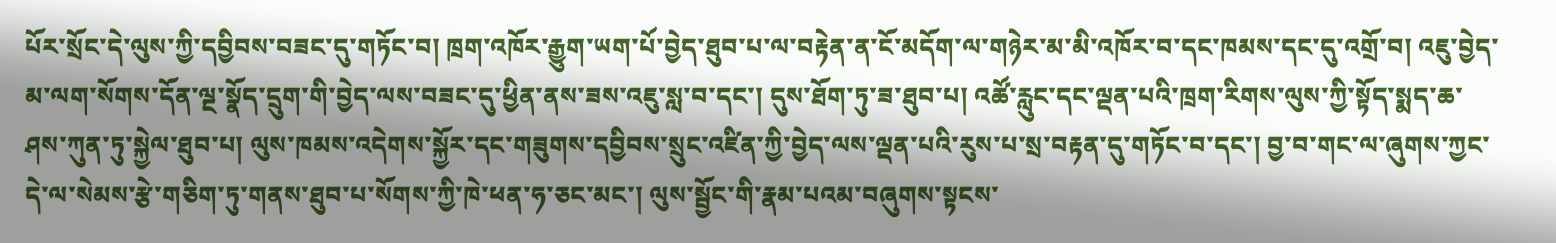པོར་སྲོང་དེ་ལུས་ཀྱི་དབྱིབས་བཟང་དུ་གཏོང་བ། ཁྲག་འཁོར་རྒྱུག་ཡག་པོ་བྱེད་ཐུབ་པ་ལ་བརྟེན་ན་ངོ་མདོག་ལ་གཉེར་མ་མི་འཁོར་བ་དང་ཁམས་དང་དུ་འགྲོ་བ། འཇུ་བྱེད་མ་ལག་སོགས་དོན་ལྔ་སྣོད་དྲུག་གི་བྱེད་ལས་བཟང་དུ་ཕྱིན་ནས་ཟས་འཇུ་སླ་བ་དང་། དུས་ཐོག་ཏུ་ཟ་ཐུབ་པ། འཚོ་རླུང་དང་ལྡན་པའི་ཁྲག་རིགས་ལུས་ཀྱི་སྟོད་སྨད་ཆ་ཤས་ཀུན་ཏུ་སྐྱེལ་ཐུབ་པ། ལུས་ཁམས་འདེགས་སྐྱོར་དང་གཟུགས་དབྱིབས་སྲུང་འཛིན་ཀྱི་བྱེད་ལས་ལྡན་པའི་རུས་པ་སྲ་བརྟན་དུ་གཏོང་བ་དང་། བྱ་བ་གང་ལ་ཞུགས་ཀྱང་དེ་ལ་སེམས་རྩེ་གཅིག་ཏུ་གནས་ཐུབ་པ་སོགས་ཀྱི་ཁེ་ཕན་ཧ་ཅང་མང་། ལུས་སྦྱོང་གི་རྣམ་པའམ་བཞུགས་སྟངས་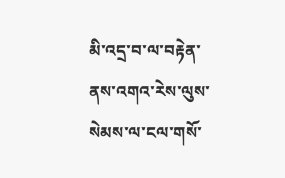མི་འདྲ་བ་ལ་བརྟེན་ནས་འགའ་རེས་ལུས་སེམས་ལ་ངལ་གསོ་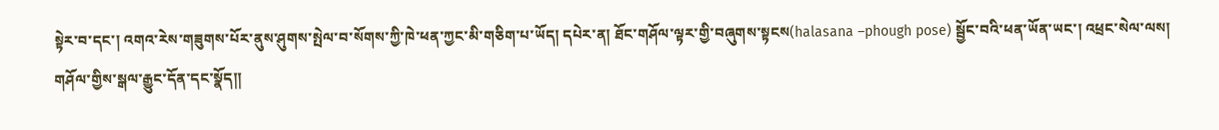སྟེར་བ་དང་། འགའ་རེས་གཟུགས་པོར་ནུས་ཤུགས་སྤེལ་བ་སོགས་ཀྱི་ཁེ་ཕན་ཀྱང་མི་གཅིག་པ་ཡོད། དཔེར་ན། ཐོང་གཤོལ་ལྟར་གྱི་བཞུགས་སྟངས(halasana –phough pose) སྦྱོང་བའི་ཕན་ཡོན་ཡང་། འཕྲང་སེལ་ལས།
གཤོལ་གྱིས་སྒལ་རྒྱུང་དོན་དང་སྣོད།།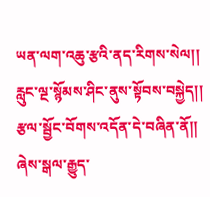ཡན་ལག་འཆུ་རྩའི་ནད་རིགས་སེལ།།
རླུང་ལྔ་སྙོམས་ཤིང་ནུས་སྟོབས་བསྐྱེད།།
རྩལ་སྦྱོང་བོགས་འདོན་དེ་བཞིན་ནོ།། ཞེས་སྒལ་རྒྱུད་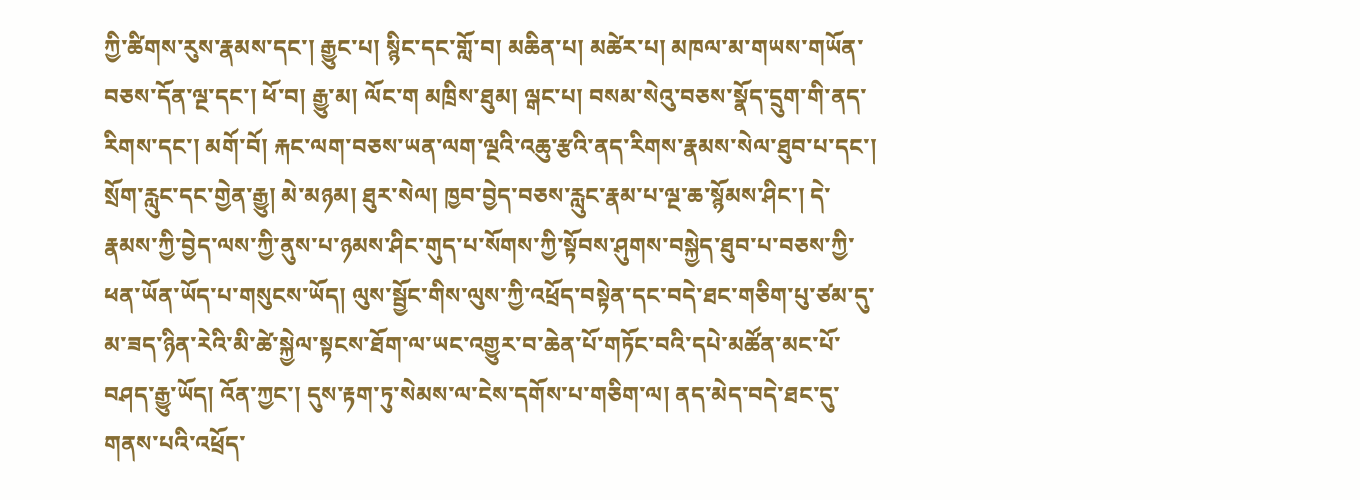ཀྱི་ཚིགས་རུས་རྣམས་དང་། རྒྱུང་པ། སྙིང་དང་གློ་བ། མཆིན་པ། མཚེར་པ། མཁལ་མ་གཡས་གཡོན་བཅས་དོན་ལྔ་དང་། ཕོ་བ། རྒྱུ་མ། ལོང་ག མཁྲིས་ཐུམ། ལྒང་པ། བསམ་སེའུ་བཅས་སྣོད་དྲུག་གི་ནད་རིགས་དང་། མགོ་བོ། རྐང་ལག་བཅས་ཡན་ལག་ལྔའི་འཆུ་རྩའི་ནད་རིགས་རྣམས་སེལ་ཐུབ་པ་དང་། སྲོག་རླུང་དང་གྱེན་རྒྱུ། མེ་མཉམ། ཐུར་སེལ། ཁྱབ་བྱེད་བཅས་རླུང་རྣམ་པ་ལྔ་ཆ་སྙོམས་ཤིང་། དེ་རྣམས་ཀྱི་བྱེད་ལས་ཀྱི་ནུས་པ་ཉམས་ཤིང་གུད་པ་སོགས་ཀྱི་སྟོབས་ཤུགས་བསྐྱེད་ཐུབ་པ་བཅས་ཀྱི་ཕན་ཡོན་ཡོད་པ་གསུངས་ཡོད། ལུས་སྦྱོང་གིས་ལུས་ཀྱི་འཕྲོད་བསྟེན་དང་བདེ་ཐང་གཅིག་པུ་ཙམ་དུ་མ་ཟད་ཉིན་རེའི་མི་ཚེ་སྐྱེལ་སྟངས་ཐོག་ལ་ཡང་འགྱུར་བ་ཆེན་པོ་གཏོང་བའི་དཔེ་མཚོན་མང་པོ་བཤད་རྒྱུ་ཡོད། འོན་ཀྱང་། དུས་རྟག་ཏུ་སེམས་ལ་ངེས་དགོས་པ་གཅིག་ལ། ནད་མེད་བདེ་ཐང་དུ་གནས་པའི་འཕྲོད་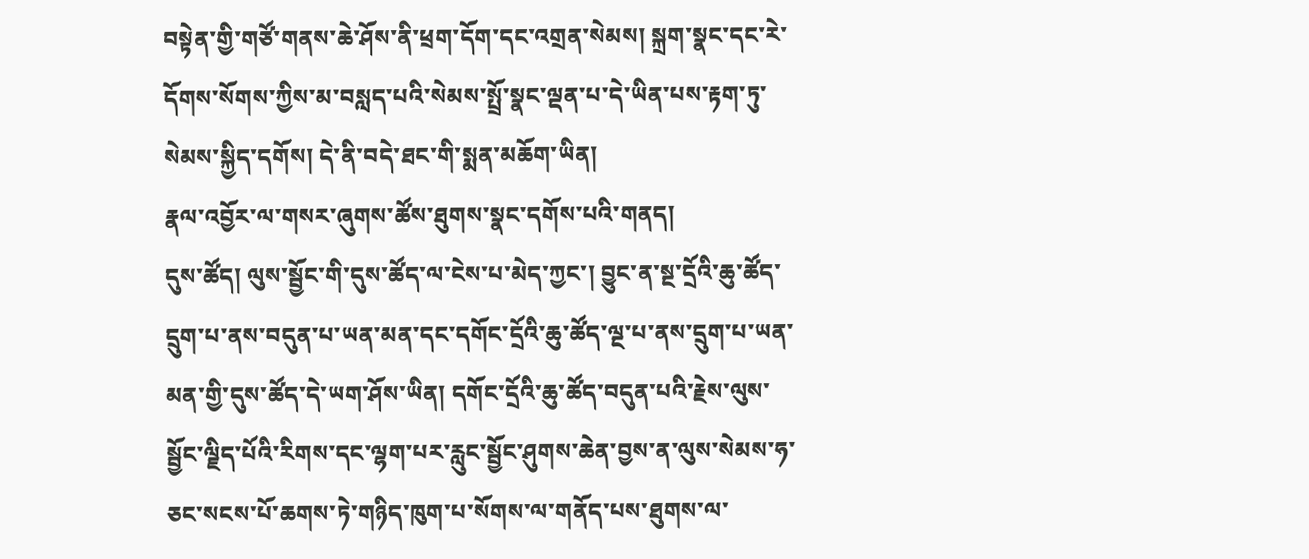བསྟེན་གྱི་གཙོ་གནས་ཆེ་ཤོས་ནི་ཕྲག་དོག་དང་འགྲན་སེམས། སྐྲག་སྣང་དང་རེ་དོགས་སོགས་ཀྱིས་མ་བསླད་པའི་སེམས་སྤྲོ་སྣང་ལྡན་པ་དེ་ཡིན་པས་རྟག་ཏུ་སེམས་སྐྱིད་དགོས། དེ་ནི་བདེ་ཐང་གི་སྨན་མཆོག་ཡིན།
རྣལ་འབྱོར་ལ་གསར་ཞུགས་ཚོས་ཐུགས་སྣང་དགོས་པའི་གནད།
དུས་ཚོད། ལུས་སྦྱོང་གི་དུས་ཚོད་ལ་ངེས་པ་མེད་ཀྱང་། བྱུང་ན་སྔ་དྲོའི་ཆུ་ཚོད་དྲུག་པ་ནས་བདུན་པ་ཡན་མན་དང་དགོང་དྲོའི་ཆུ་ཚོད་ལྔ་པ་ནས་དྲུག་པ་ཡན་མན་གྱི་དུས་ཚོད་དེ་ཡག་ཤོས་ཡིན། དགོང་དྲོའི་ཆུ་ཚོད་བདུན་པའི་རྗེས་ལུས་སྦྱོང་ལྗིད་པོའི་རིགས་དང་ལྷག་པར་རླུང་སྦྱོང་ཤུགས་ཆེན་བྱས་ན་ལུས་སེམས་ཧ་ཅང་སངས་པོ་ཆགས་ཏེ་གཉིད་ཁུག་པ་སོགས་ལ་གནོད་པས་ཐུགས་ལ་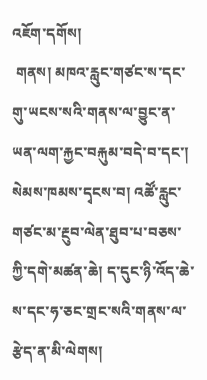འཇོག་དགོས།
 གནས། མཁའ་རླུང་གཙང་ས་དང་གུ་ཡངས་སའི་གནས་ལ་བྱུང་ན་ཡན་ལག་རྐྱང་བརྐུམ་བདེ་བ་དང་། སེམས་ཁམས་དྭངས་བ། འཚོ་རླུང་གཙང་མ་རྔུབ་ལེན་ཐུབ་པ་བཅས་ཀྱི་དགེ་མཚན་ཆེ། ད་དུང་ཉི་འོད་ཆེ་ས་དང་ཧ་ཅང་གྲང་སའི་གནས་ལ་རྩེད་ན་མི་ལེགས།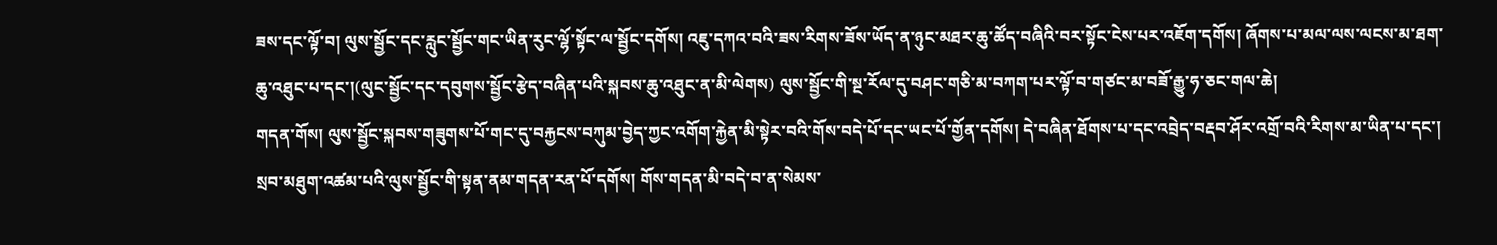ཟས་དང་ལྟོ་བ། ལུས་སྦྱོང་དང་རླུང་སྦྱོང་གང་ཡིན་རུང་ལྷོ་སྟོང་ལ་སྦྱོང་དགོས། འཇུ་དཀའ་བའི་ཟས་རིགས་ཟོས་ཡོད་ན་ཉུང་མཐར་ཆུ་ཚོད་བཞིའི་བར་སྟོང་ངེས་པར་འཇོག་དགོས། ཞོགས་པ་མལ་ལས་ལངས་མ་ཐག་ཆུ་འཐུང་པ་དང་།(ལུང་སྦྱོང་དང་དབུགས་སྦྱོང་རྩེད་བཞིན་པའི་སྐབས་ཆུ་འཐུང་ན་མི་ལེགས) ལུས་སྦྱོང་གི་སྔ་རོལ་དུ་བཤང་གཅི་མ་བཀག་པར་ལྟོ་བ་གཙང་མ་བཟོ་རྒྱུ་ཧ་ཅང་གལ་ཆེ།
གདན་གོས། ལུས་སྦྱོང་སྐབས་གཟུགས་པོ་གང་དུ་བརྐྱངས་བཀུམ་བྱེད་ཀྱང་འགོག་རྐྱེན་མི་སྟེར་བའི་གོས་བདེ་པོ་དང་ཡང་པོ་གྱོན་དགོས། དེ་བཞིན་ཐོགས་པ་དང་འབྲེད་བརྡབ་ཤོར་འགྲོ་བའི་རིགས་མ་ཡིན་པ་དང་། སྲབ་མཐུག་འཚམ་པའི་ལུས་སྦྱོང་གི་སྟན་ནམ་གདན་རན་པོ་དགོས། གོས་གདན་མི་བདེ་བ་ན་སེམས་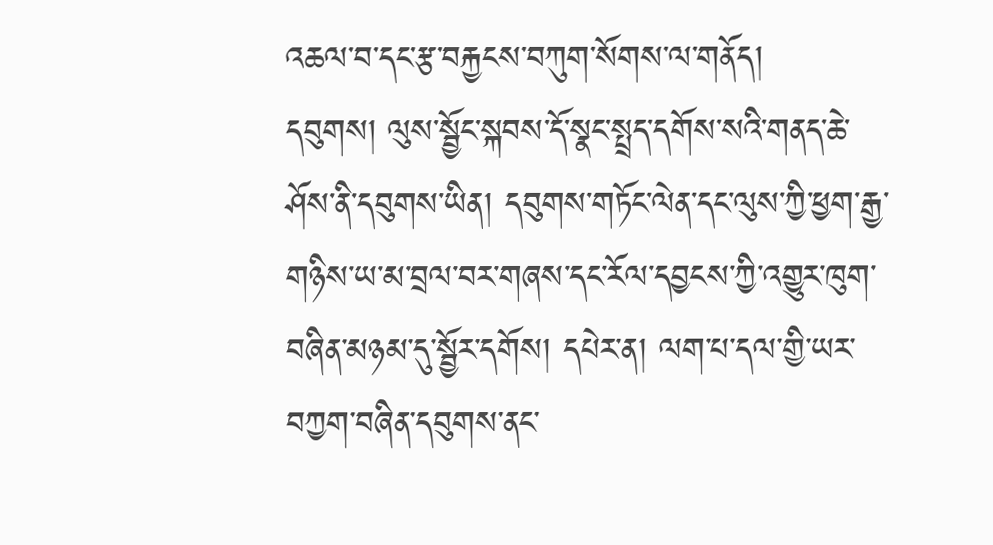འཆལ་བ་དང་རྩ་བརྐྱངས་བཀུག་སོགས་ལ་གནོད།
དབུགས། ལུས་སྦྱོང་སྐབས་དོ་སྣང་སྤྲད་དགོས་སའི་གནད་ཆེ་ཤོས་ནི་དབུགས་ཡིན། དབུགས་གཏོང་ལེན་དང་ལུས་ཀྱི་ཕྱག་རྒྱ་གཉིས་ཡ་མ་བྲལ་བར་གཞས་དང་རོལ་དབྱངས་ཀྱི་འགྱུར་ཁུག་བཞིན་མཉམ་དུ་སྦྱོར་དགོས། དཔེར་ན། ལག་པ་དལ་གྱི་ཡར་བཀྱག་བཞིན་དབུགས་ནང་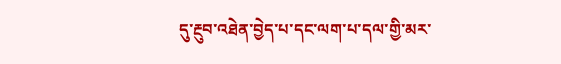དུ་རྔུབ་འཐེན་བྱེད་པ་དང་ལག་པ་དལ་གྱི་མར་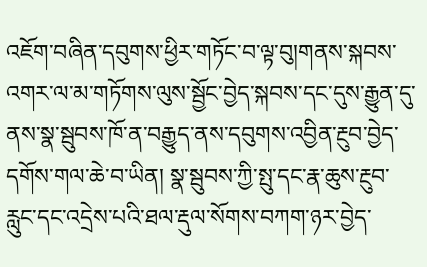འཇོག་བཞིན་དབུགས་ཕྱིར་གཏོང་བ་ལྟ་བུ།གནས་སྐབས་འགར་ལ་མ་གཏོགས་ལུས་སྦྱོང་བྱེད་སྐབས་དང་དུས་རྒྱུན་དུ་ནས་སྣ་སྦུབས་ཁོ་ན་བརྒྱུད་ནས་དབུགས་འབྱིན་རྔུབ་བྱེད་དགོས་གལ་ཆེ་བ་ཡིན། སྣ་སྦུབས་ཀྱི་སྤུ་དང་རྣ་ཆུས་རྔུབ་རླུང་དང་འདྲེས་པའི་ཐལ་རྡུལ་སོགས་བཀག་ཉར་བྱེད་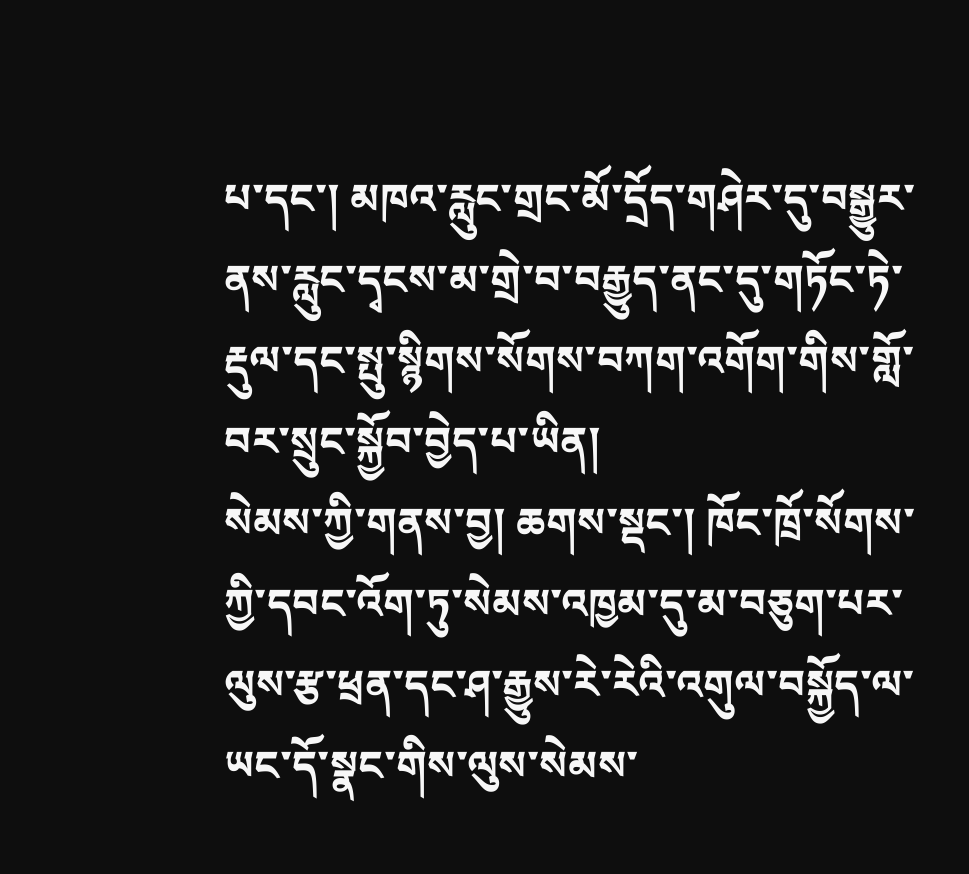པ་དང་། མཁའ་རླུང་གྲང་མོ་དྲོད་གཤེར་དུ་བསྒྱུར་ནས་རླུང་དྭངས་མ་གྲེ་བ་བརྒྱུད་ནང་དུ་གཏོང་ཏེ་རྡུལ་དང་སྤུ་སྙིགས་སོགས་བཀག་འགོག་གིས་གློ་བར་སྲུང་སྐྱོབ་བྱེད་པ་ཡིན།
སེམས་ཀྱི་གནས་བྱ། ཆགས་སྡང་། ཁོང་ཁྲོ་སོགས་ཀྱི་དབང་འོག་ཏུ་སེམས་འཁྱམ་དུ་མ་བཅུག་པར་ལུས་རྩ་ཕྲན་དང་ཤ་རྒྱུས་རེ་རེའི་འགུལ་བསྐྱོད་ལ་ཡང་དོ་སྣང་གིས་ལུས་སེམས་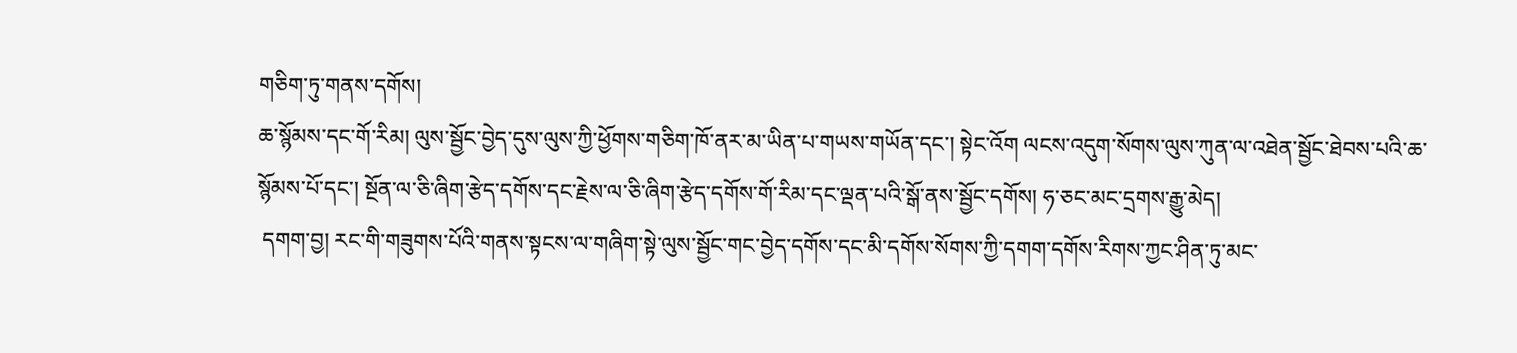གཅིག་ཏུ་གནས་དགོས།
ཆ་སྙོམས་དང་གོ་རིམ། ལུས་སྦྱོང་བྱེད་དུས་ལུས་ཀྱི་ཕྱོགས་གཅིག་ཁོ་ནར་མ་ཡིན་པ་གཡས་གཡོན་དང་། སྟེང་འོག ལངས་འདུག་སོགས་ལུས་ཀུན་ལ་འཐེན་སྦྱོང་ཐེབས་པའི་ཆ་སྙོམས་པོ་དང་། སྔོན་ལ་ཅི་ཞིག་རྩེད་དགོས་དང་རྗེས་ལ་ཅི་ཞིག་རྩེད་དགོས་གོ་རིམ་དང་ལྡན་པའི་སྒོ་ནས་སྦྱོང་དགོས། ཧ་ཅང་མང་དྲགས་རྒྱུ་མེད།
 དགག་བྱ། རང་གི་གཟུགས་པོའི་གནས་སྟངས་ལ་གཞིག་སྟེ་ལུས་སྦྱོང་གང་བྱེད་དགོས་དང་མི་དགོས་སོགས་ཀྱི་དགག་དགོས་རིགས་ཀྱང་ཤིན་ཏུ་མང་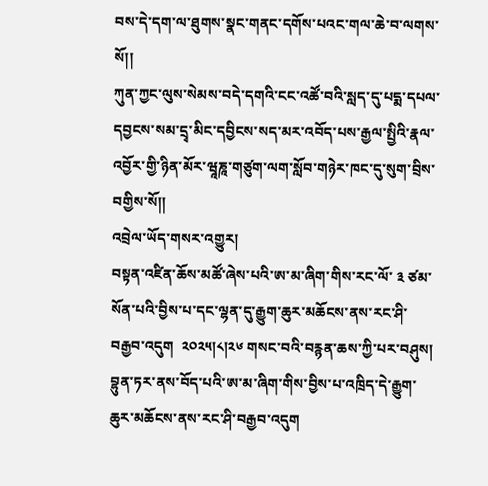བས་དེ་དག་ལ་ཐུགས་སྣང་གནང་དགོས་པའང་གལ་ཆེ་བ་ལགས་སོ།།
ཀུན་ཀྱང་ལུས་སེམས་བདེ་དགའི་ངང་འཚོ་བའི་སླད་དུ་པདྨ་དཔལ་དབྱངས་སམ་དྲྭ་མིང་དབྱིངས་སད་མར་འབོད་པས་རྒྱལ་སྤྱིའི་རྣལ་འབྱོར་གྱི་ཉིན་མོར་ཝཱཎཱ་གཙུག་ལག་སློབ་གཉེར་ཁང་དུ་སུག་བྲིས་བགྱིས་སོ།།
འབྲེལ་ཡོད་གསར་འགྱུར།
བསྟན་འཛིན་ཆོས་མཚོ་ཞེས་པའི་ཨ་མ་ཞིག་གིས་རང་ལོ་ ༣ ཙམ་སོན་པའི་བྱིས་པ་དང་ལྷན་དུ་རྒྱུག་ཆུར་མཆོངས་ནས་རང་ཤི་བརྒྱབ་འདུག  ༢༠༢༥།༨།༢༦ གསང་བའི་བརྙན་ཆས་ཀྱི་པར་བཤུས།
བྷུན་ཏར་ནས་བོད་པའི་ཨ་མ་ཞིག་གིས་བྱིས་པ་འཁྲིད་དེ་རྒྱུག་ཆུར་མཆོངས་ནས་རང་ཤི་བརྒྱབ་འདུག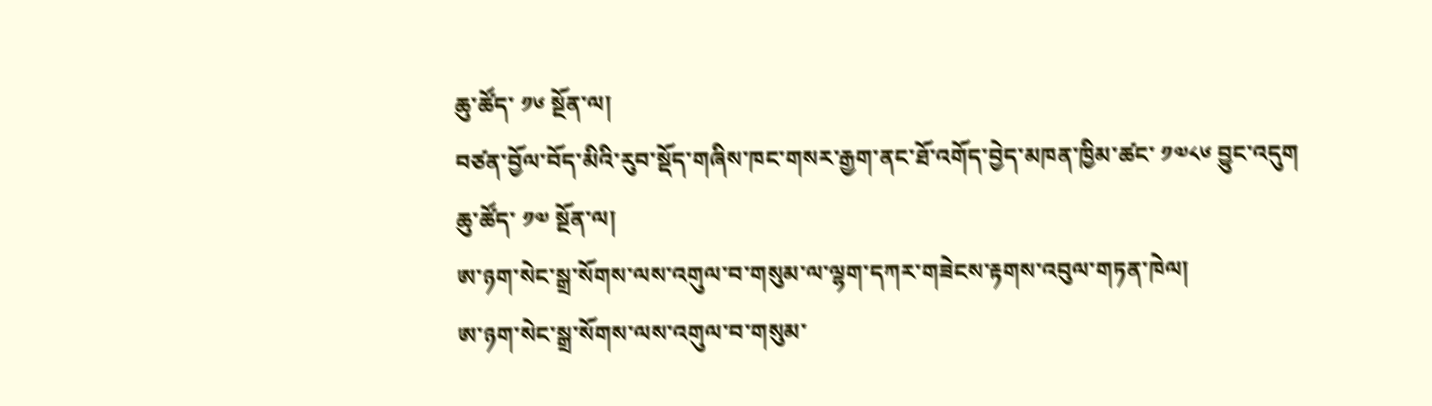ཆུ་ཚོད་ ༡༦ སྔོན་ལ།
བཙན་བྱོལ་བོད་མིའི་རུབ་སྡོད་གཞིས་ཁང་གསར་རྒྱག་ནང་ཐོ་འགོད་བྱེད་མཁན་ཁྱིམ་ཚང་ ༡༧༨༦ བྱུང་འདུག
ཆུ་ཚོད་ ༡༧ སྔོན་ལ།
ཨ་ཉག་སེང་སྒྲ་སོགས་ལས་འགུལ་བ་གསུམ་ལ་ལྷག་དཀར་གཟེངས་རྟགས་འབུལ་གཏན་ཁེལ།
ཨ་ཉག་སེང་སྒྲ་སོགས་ལས་འགུལ་བ་གསུམ་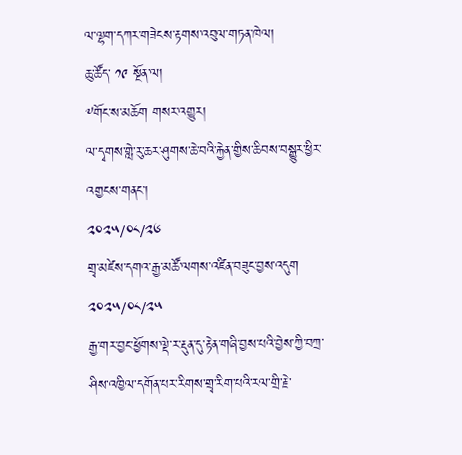ལ་ལྷག་དཀར་གཟེངས་རྟགས་འབུལ་གཏན་ཁེལ།
ཆུ་ཚོད་ ༡༩ སྔོན་ལ།
༸གོང་ས་མཆོག གསར་འགྱུར།
ལ་དྭགས་གླེ་རུ་ཆར་ཤུགས་ཆེ་བའི་རྐྱེན་གྱིས་ཆིབས་བསྒྱུར་ཕྱིར་འགྱངས་གནང་།
༢༠༢༥/༠༨/༢༦
གྲྭ་མཛེས་དགའ་རྒྱ་མཚོ་ལགས་འཛིན་བཟུང་བྱས་འདུག
༢༠༢༥/༠༨/༢༥
རྒྱ་གར་བྱང་ཕྱོགས་ལྡེ་ར་རྡུན་དུ་རྟེན་གཞི་བྱས་པའི་བྱེས་ཀྱི་བཀྲ་ཤིས་འཁྱིལ་དགོན་པར་རིགས་གྲྭ་རིག་པའི་རལ་གྲི་རྗེ་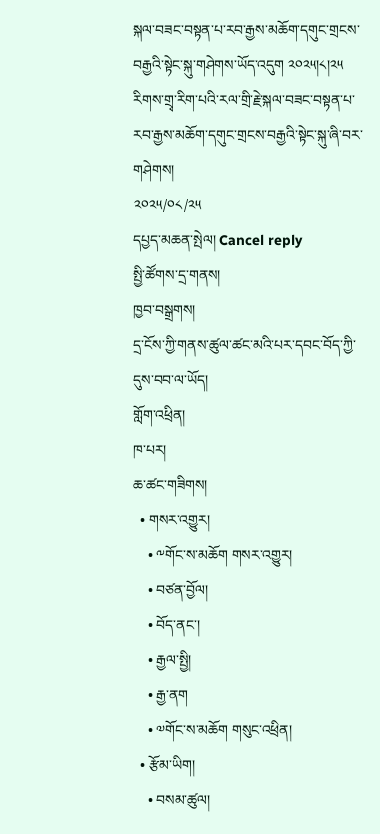སྐལ་བཟང་བསྟན་པ་རབ་རྒྱས་མཆོག་དགུང་གྲངས་བརྒྱའི་སྟེང་སྐུ་གཤེགས་ཡོད་འདུག ༢༠༢༥།༨།༢༥
རིགས་གྲྭ་རིག་པའི་རལ་གྲི་རྗེ་སྐལ་བཟང་བསྟན་པ་རབ་རྒྱས་མཆོག་དགུང་གྲངས་བརྒྱའི་སྟེང་སྐུ་ཞི་བར་གཤེགས།
༢༠༢༥/༠༨/༢༥
དཔྱད་མཆན་སྤེལ། Cancel reply
སྤྱི་ཚོགས་དྲ་གནས།
ཁྱབ་བསྒྲགས།
དྲ་ངོས་ཀྱི་གནས་ཚུལ་ཚང་མའི་པར་དབང་བོད་ཀྱི་དུས་བབ་ལ་ཡོད།
གློག་འཕྲིན།
ཁ་པར།
ཆ་ཚང་གཟིགས།
  • གསར་འགྱུར།
    • ༸གོང་ས་མཆོག གསར་འགྱུར།
    • བཙན་བྱོལ།
    • བོད་ནང་།
    • རྒྱལ་སྤྱི།
    • རྒྱ་ནག
    • ༧གོང་ས་མཆོག གསུང་འཕྲིན།
  • རྩོམ་ཡིག།
    • བསམ་ཚུལ།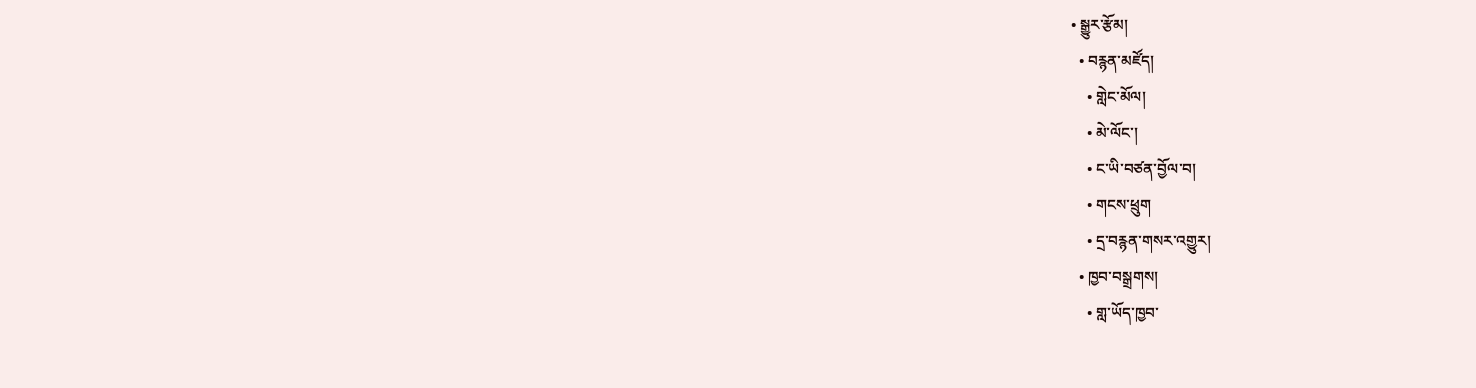• སྒྱུར་རྩོམ།
  • བརྙན་མཛོད།
    • གླེང་མོལ།
    • མེ་ལོང་།
    • ང་ཡི་བཙན་བྱོལ་བ།
    • གངས་ཕྲུག
    • དྲ་བརྙན་གསར་འགྱུར།
  • ཁྱབ་བསྒྲགས།
    • གླ་ཡོད་ཁྱབ་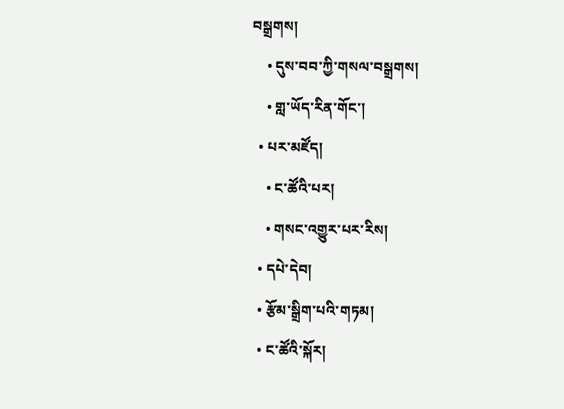བསྒྲགས།
    • དུས་བབ་ཀྱི་གསལ་བསྒྲགས།
    • གླ་ཡོད་རིན་གོང་།
  • པར་མཛོད།
    • ང་ཚོའི་པར།
    • གསང་འགྱུར་པར་རིས།
  • དཔེ་དེབ།
  • རྩོམ་སྒྲིག་པའི་གཏམ།
  • ང་ཚོའི་སྐོར།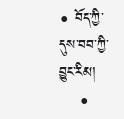• བོད་ཀྱི་དུས་བབ་ཀྱི་བྱུང་རིམ།
    •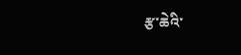རྩ་ཆེའི་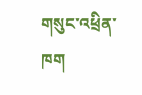གསུང་འཕྲིན་ཁག